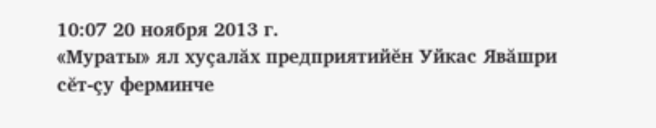10:07 20 ноября 2013 г.
«Мураты» ял хуçалăх предприятийĕн Уйкас Явăшри сĕт-çу ферминче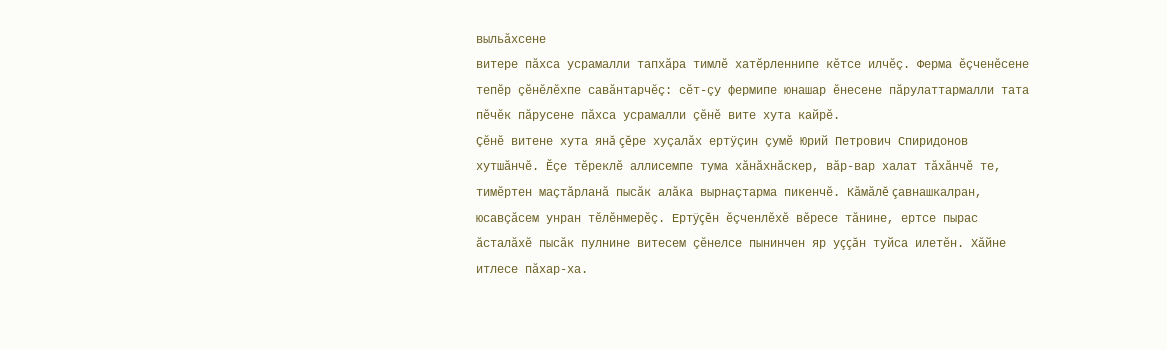выльăхсене
витере пăхса усрамалли тапхăра тимлĕ хатĕрленнипе кĕтсе илчĕç. Ферма ĕçченĕсене
тепĕр çĕнĕлĕхпе савăнтарчĕç: сĕт-çу фермипе юнашар ĕнесене пăрулаттармалли тата
пĕчĕк пăрусене пăхса усрамалли çĕнĕ вите хута кайрĕ.
Çĕнĕ витене хута янă çĕре хуçалăх ертÿçин çумĕ Юрий Петрович Спиридонов
хутшăнчĕ. Ĕçе тĕреклĕ аллисемпе тума хăнăхнăскер, вăр-вар халат тăхăнчĕ те,
тимĕртен маçтăрланă пысăк алăка вырнаçтарма пикенчĕ. Кăмăлĕ çавнашкалран,
юсавçăсем унран тĕлĕнмерĕç. Ертÿçĕн ĕçченлĕхĕ вĕресе тăнине, ертсе пырас
ăсталăхĕ пысăк пулнине витесем çĕнелсе пынинчен яр уççăн туйса илетĕн. Хăйне
итлесе пăхар-ха.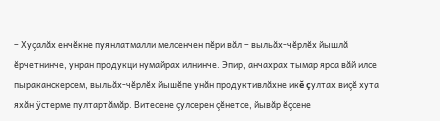– Хуçалăх енчĕкне пуянлатмалли мелсенчен пĕри вăл – выльăх-чĕрлĕх йышлă
ĕрчетнинче, унран продукци нумайрах илнинче. Эпир, анчахрах тымар ярса вăй илсе
пыраканскерсем, выльăх-чĕрлĕх йышĕпе унăн продуктивлăхне икĕ çултах виçĕ хута
яхăн ÿстерме пултартăмăр. Витесене çулсерен çĕнетсе, йывăр ĕçсене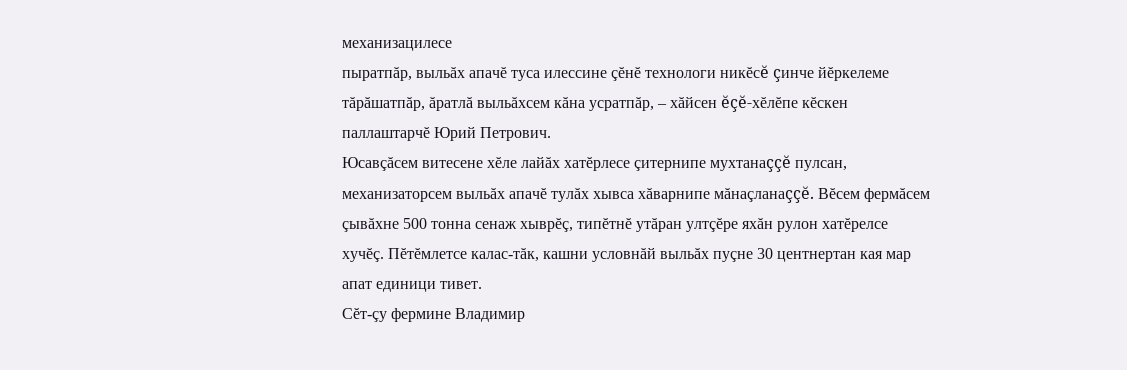механизацилесе
пыратпăр, выльăх апачĕ туса илессине çĕнĕ технологи никĕсĕ çинче йĕркелеме
тăрăшатпăр, ăратлă выльăхсем кăна усратпăр, – хăйсен ĕçĕ-хĕлĕпе кĕскен
паллаштарчĕ Юрий Петрович.
Юсавçăсем витесене хĕле лайăх хатĕрлесе çитернипе мухтанаççĕ пулсан,
механизаторсем выльăх апачĕ тулăх хывса хăварнипе мăнаçланаççĕ. Вĕсем фермăсем
çывăхне 500 тонна сенаж хыврĕç, типĕтнĕ утăран ултçĕре яхăн рулон хатĕрелсе
хучĕç. Пĕтĕмлетсе калас-тăк, кашни условнăй выльăх пуçне 30 центнертан кая мар
апат единици тивет.
Сĕт-çу фермине Владимир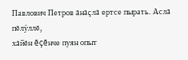Павлович Петров ăнăçлă ертсе пырать. Аслă пĕлÿллĕ,
хăйĕн ĕçĕнче пуян опыт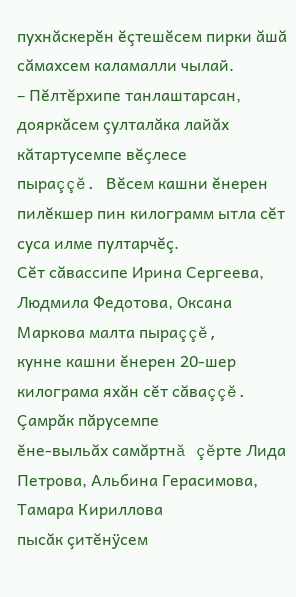пухнăскерĕн ĕçтешĕсем пирки ăшă сăмахсем каламалли чылай.
– Пĕлтĕрхипе танлаштарсан, дояркăсем çулталăка лайăх кăтартусемпе вĕçлесе
пыраççĕ. Вĕсем кашни ĕнерен пилĕкшер пин килограмм ытла сĕт суса илме пултарчĕç.
Сĕт сăвассипе Ирина Сергеева, Людмила Федотова, Оксана Маркова малта пыраççĕ,
кунне кашни ĕнерен 20-шер килограма яхăн сĕт сăваççĕ. Çамрăк пăрусемпе
ĕне-выльăх самăртнă çĕрте Лида Петрова, Альбина Герасимова, Тамара Кириллова
пысăк çитĕнÿсем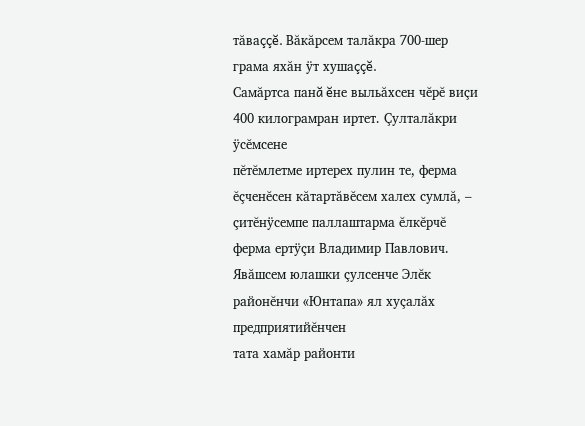тăваççĕ. Вăкăрсем талăкра 700-шер грама яхăн ÿт хушаççĕ.
Самăртса панă ĕне выльăхсен чĕрĕ виçи 400 килограмран иртет. Çулталăкри ÿсĕмсене
пĕтĕмлетме иртерех пулин те, ферма ĕçченĕсен кăтартăвĕсем халех сумлă, –
çитĕнÿсемпе паллаштарма ĕлкĕрчĕ ферма ертÿçи Владимир Павлович.
Явăшсем юлашки çулсенче Элĕк районĕнчи «Юнтапа» ял хуçалăх предприятийĕнчен
тата хамăр районти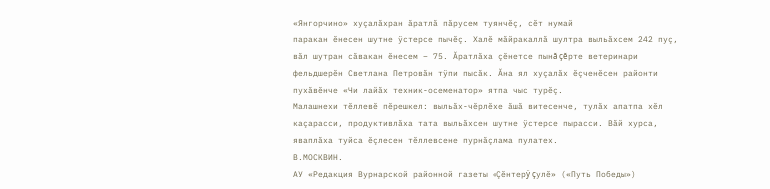«Янгорчино» хуçалăхран ăратлă пăрусем туянчĕç, сĕт нумай
паракан ĕнесен шутне ÿстерсе пычĕç. Халĕ мăйракаллă шултра выльăхсем 242 пуç,
вăл шутран сăвакан ĕнесем – 75. Ăратлăха çĕнетсе пынă çĕрте ветеринари
фельдшерĕн Светлана Петровăн тÿпи пысăк. Ăна ял хуçалăх ĕçченĕсен районти
пухăвĕнче «Чи лайăх техник-осеменатор» ятпа чыс турĕç.
Малашнехи тĕллевĕ пĕрешкел: выльăх-чĕрлĕхе ăшă витесенче, тулăх апатпа хĕл
каçарасси, продуктивлăха тата выльăхсен шутне ÿстерсе пырасси. Вăй хурса,
яваплăха туйса ĕçлесен тĕллевсене пурнăçлама пулатех.
В.МОСКВИН.
АУ «Редакция Вурнарской районной газеты «Çĕнтерÿ çулĕ» («Путь Победы»)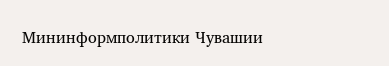Мининформполитики Чувашии